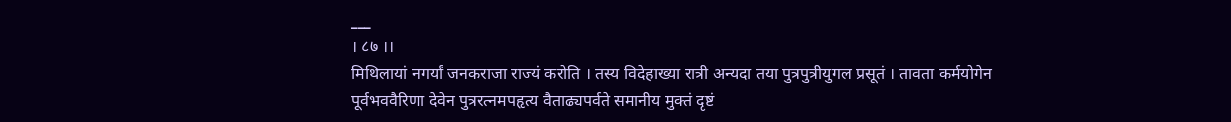___
। ८७ ।।
मिथिलायां नगर्यां जनकराजा राज्यं करोति । तस्य विदेहाख्या रात्री अन्यदा तया पुत्रपुत्रीयुगल प्रसूतं । तावता कर्मयोगेन पूर्वभववैरिणा देवेन पुत्ररत्नमपहृत्य वैताढ्यपर्वते समानीय मुक्तं दृष्टं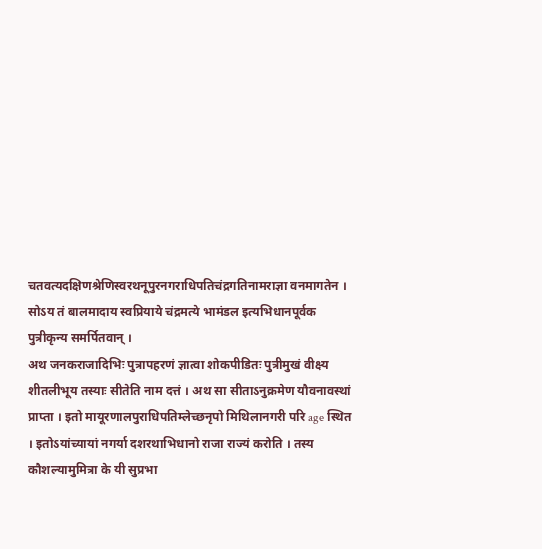चतवत्यदक्षिणश्रेणिस्वरथनूपुरनगराधिपतिचंद्रगतिनामराज्ञा वनमागतेन । सोऽय तं बालमादाय स्वप्रियाये चंद्रमत्ये भामंडल इत्यभिधानपूर्वक पुत्रीकृन्य समर्पितवान् ।
अथ जनकराजादिभिः पुत्रापहरणं ज्ञात्वा शोकपीडितः पुत्रीमुखं वीक्ष्य शीतलीभूय तस्याः सीतेति नाम दत्तं । अथ सा सीताऽनुक्रमेण यौवनावस्थां प्राप्ता । इतो मायूरणालपुराधिपतिम्लेच्छनृपो मिथिलानगरी परि age स्थित । इतोऽयांच्यायां नगर्या दशरथाभिधानो राजा राज्यं करोति । तस्य कौशल्यामुमित्रा के यी सुप्रभा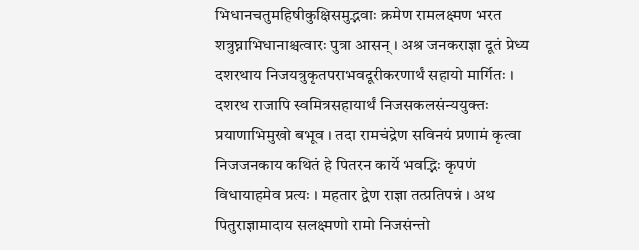भिधानचतुमहिषीकुक्षिसमुद्भवाः क्रमेण रामलक्ष्मण भरत शत्रुघ्नाभिधानाश्चत्वारः पुत्रा आसन् । अश्र जनकराज्ञा दूतं प्रेध्य दशरथाय निजयत्रुकृतपराभवदूरीकरणार्थं सहायो मार्गितः । दशरथ राजापि स्वमित्रसहायार्थं निजसकलसंन्ययुक्तः प्रयाणाभिमुखो बभूव । तदा रामचंद्रेण सविनयं प्रणामं कृत्वा निजजनकाय कथितं हे पितरन कार्ये भवद्भिः कृपणं विधायाहमेव प्रत्यः । महतार द्वेण राज्ञा तत्प्रतिपन्नं । अथ पितुराज्ञामादाय सलक्ष्मणो रामो निजसंन्तो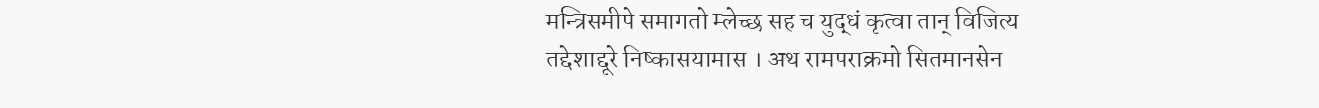मन्त्रिसमीपे समागतो म्लेच्छ सह च युद्धं कृत्वा तान् विजित्य तद्देशाद्दूरे निष्कासयामास । अथ रामपराक्रमो सितमानसेन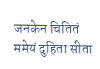जनकेन चितितं ममेयं दुहिता सीता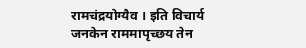रामचंद्रयोग्यैव । इति विचार्य जनकेन राममापृच्छय तेन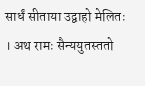सार्धं सीताया उद्वाहो मेलितः । अथ रामः सैन्ययुतस्ततो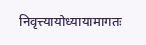निवृत्त्यायोध्यायामागतः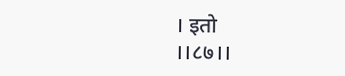। इतो
।।८७।।